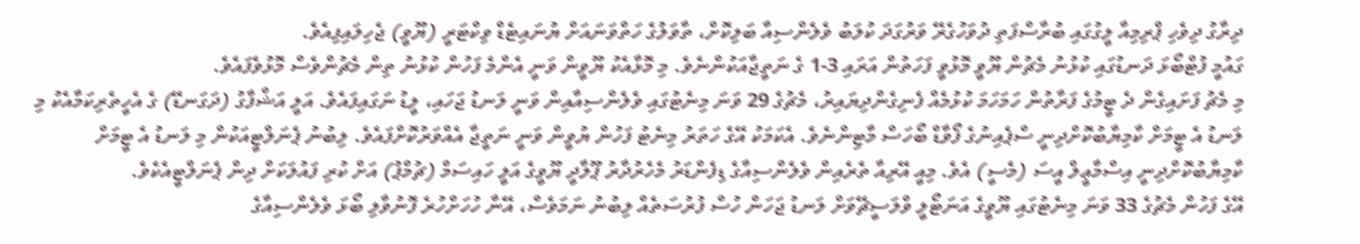ދިރާގު ދިވެހި ޕްރިމިއާ ލީގުގައި ބުރާސްފަތި ދުވަހުގެރޭ ވަރުގަދަ ކުލަބު ވެލެންސިއާ ބަލިކޮށް، ތާވަލުގެ ހަތްވަނައަށް ޔުނައިޓެޑް ވިކްޓަރީ (ޔޫވީ) ޖެހިލައިފިއެވެ.
ގައުމީ ފުޓްބޯޅަ ދަނޑުގައި ކުޅުނު މެޗުން ޔޫވީ މޮޅުވީ ފަހަތުން އަރައި 3-1 ގެ ނަތީޖާއަކުންނެވެ. މި މޮޅާއެކު ޔޫވީން ވަނީ އެންމެ ފަހުން ކުޅުނު ތިން މެޗުންވެސް މޮޅުވެފައެވެ.
މި މެޗު ފަށައިގެން ދެ ޓީމުގެ ފަރާތުން ހަމަހަމަ ކުޅުމެއް ފެނިގެންދިޔައިރު، މެޗުގެ 29 ވަނަ މިނެޓުގައި ވެލެންސިއާއިން ވަނީ ލަނޑު ޖަހައި، ލީޑު ނަގައިފައެވެ. އަލީ އަޝްފާގު (ދަގަނޑޭ) ގެ އެހީތެރިކަމާއެކު މި ލަނޑު އެ ޓީމަށް ކާމިޔާބުކޮށްދިނީ ސްޕެއިނުގެ ފޯވާޑް ބޯހަސް މާޓިންނެވެ. އެކަމަކު އޭގެ ހަތަރު މިނެޓު ފަހުން ޔުވީން ވަނީ ނަތީޖާ އެއްވަރުކޮށްފައެވެ. ލިބުނު ޕެނަލްޓީއަކުން މި ލަނޑު އެ ޓީމަށް ކާމިޔާބުކޮށްދިނީ އިސްމާޢީލް އީސަ (މެސީ) އެވެ. މިއީ އޭރިއާ ތެރެއިން ވެލެންސިއާގެ ޑިފެންޑަރު މެހެރުދާރު ޕޫލާދީ ޔޫވީގެ އަލީ ހައިސަމް (ޗުމްޕު) އަށް ކުރި ފައުލަކަށް ދިން ޕެނަލްޓީއެކެވެ.
އޭގެ ފަހުން މެޗުގެ 33 ވަނަ މިނެޓުގައި ޔޫވީގެ އަނަޓޯލީ ވްލަސީޗޭވަށް ލަނޑު ޖަހަން ހުސް ފުރުސަތެއް ލިބުނު ނަމަވެސް، އޭނާ ހުހަށްހުރެ ފޮނުވާލި ބޯޅަ ވެލެންސިއާގެ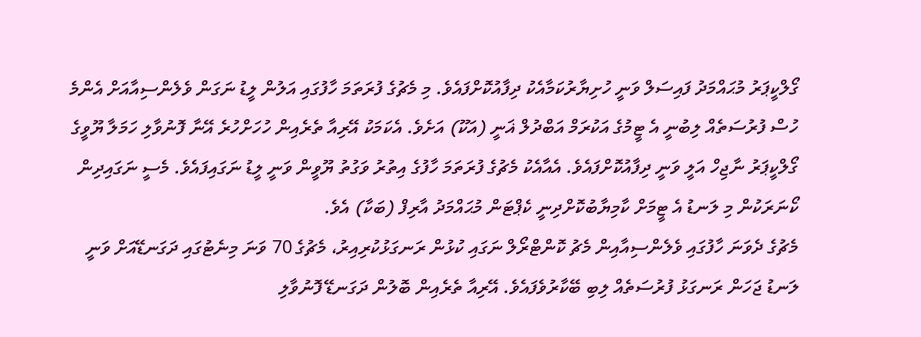ގޯލްކީޕަރު މުޙައްމަދު ފައިސަލް ވަނީ ހުށިޔާރުކަމާއެކު ދިފާއުކޮށްފައެވެ. މި މެޗުގެ ފުރަތަމަ ހާފުގައި އަލުން ލީޑު ނަގަން ވެލެންސިއާއަށް އެންމެ ހުސް ފުރުސަތެއް ލިބުނީ އެ ޓީމުގެ އަކުރަމް އަބްދުލް ޣަނީ (އަކޫ) އަށެވެ. އެކަމަކު އޭރިއާ ތެރެއިން ހުހަށްހުރެ އޭނާ ފޮނުވާލި ހަމަލާ ޔޫވީގެ ގޯލްކީޕަރު ނާޖިހް އަލީ ވަނީ ދިފާއުކޮށްފައެވެ. އެއާއެކު މެޗުގެ ފުރަތަމަ ހާފުގެ އިތުރު ވަގުތު ޔޫވީން ވަނީ ލީޑު ނަގައިފައެވެ. މެސީ ނަގައިދިން ކޯނަރަކުން މި ލަނޑު އެ ޓީމަށް ކާމިޔާބުކޮށްދިނީ ކެޕްޓަން މުޙައްމަދު އާރިފް (ބަކާ) އެވެ.
މެޗުގެ ދެވަނަ ހާފުގައި ވެލެންސިއާއިން މެޗު ކޮންޓްރޯލް ނަގައި ކުޅުން ރަނގަޅުކުރިއިރު، މެޗުގެ 70 ވަނަ މިނެޓުގައި ދަގަނޑޭއަށް ވަނީ ލަނޑު ޖަހަން ރަނގަޅު ފުރުސަތެއް ލިބި ބޭކާރުވެފައެވެ. އޭރިއާ ތެރެއިން ބޮލުން ދަގަނޑޭ ފޮނުވާލި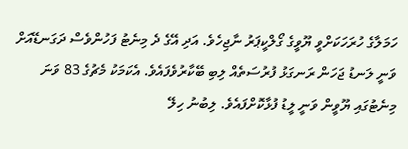ހަމަލާގެ ހުރަހަކަށްވީ ޔޫވީގެ ގޯލްކީޕަރު ނާޖިހެވެ. އަދި އޭގެ ދެ މިނެޓު ފަހުންވެސް ދަގަނޑޭއަށް ވަނީ ލަނޑު ޖަހަން ރަނގަޅު ފުރުސަތެއް ލިބި ބޭކާރުވެފައެވެ. އެކަމަކު މެޗުގެ 83 ވަނަ މިނެޓުގައި ޔޫވީން ވަނީ ލީޑު ފުޅާކޮށްފައެވެ. ލިބުނު ހިލޭ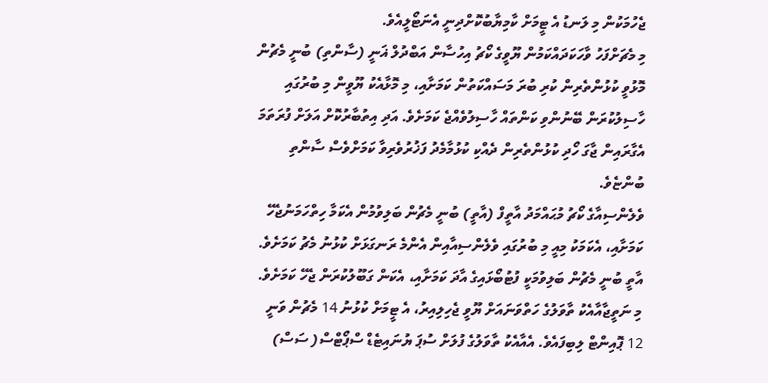ޖެހުމަކުން މި ލަނޑު އެ ޓީމަށް ކާމިޔާބުކޮށްދިނީ އެނަޓޯލީއެވެ.
މި މެޗަށްފަހު ވާހަކަދައްކަމުން ޔޫވީގެ ކޯޗު އިހުސާން އަބްދުލް ޣަނީ (ސާންތި) ބުނީ މެޗުން މޮޅުވީ ކުޅުންތެރިން ކުރި ބުރަ މަސައްކަތުން ކަމަށާއި، މި މޮޅާއެކު ޔޫވީން މި ބުރުގައި ހާސިލުކުރަން ބޭނުންވި ކަންތައް ހާސިލުވެއްޖެ ކަމަށެވެ. އަދި އިތުބާރުކޮށް އަލަށް ފުރަތަމަ އެގާރައިން ޖާގަ ހޯދި ކުޅުންތެރިން ދެއްކި ކުޅުމާމެދު ފަޚުރުވެރިވާ ކަމަށްވެސް ސާންތި ބުންޏެވެ.
ވެލެންސިއާގެ ކޯޗު މުޙައްމަދު އާތީފް (އާތީ) ބުނީ މެޗުން ބަލިވުމުން އެކަމާ ހިތްހަމަނުޖެހޭ ކަމަށާއި، އެކަމަކު މިއީ މި ބުރުގައި ވެލެންސިއާއިން އެންމެ ރަނގަޅަށް ކުޅުނު މެޗު ކަމަށެވެ. އާތީ ބުނީ މެޗުން ބަލިވުމަކީ ފުޓުބޯޅައިގެ އާދަ ކަމަށާއި، އެކަން ގަބޫލުކުރަން ޖެހޭ ކަމަށެވެ.
މި ނަތީޖާއާއެކު ތާވަލުގެ ހަތްވަނައަށް ޔޫވީ ޖެހިލިއިރު، އެ ޓީމަށް ކުޅުނު 14 މެޗުން ވަނީ 12 ޕޮއިންޓް ލިބިފައެވެ. އެއާއެކު ތާވަލުގެ ފުލަށް ސުޕަ ޔުނައިޓެޑް ސްޕޯޓްސް( ސަސް)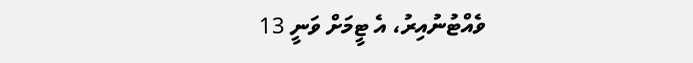ވެއްޓުނުއިރު، އެ ޓީމަށް ވަނީ 13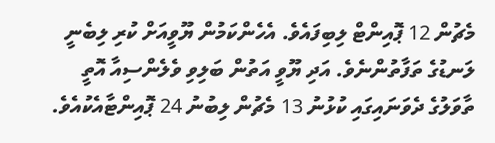މެޗުން 12 ޕޮއިންޓް ލިބިފައެވެ. އެހެންކަމުން ޔޫވީއަށް ކުރި ލިބެނީ ލަނޑުގެ ތަފާތުންނެވެ. އަދި ޔޫވީ އަތުން ބަލިވި ވެލެންސިއާ އޮތީ ތާވަލުގެ ދެވަނައިގައި ކުޅުނު 13 މެޗުން ލިބުނު 24 ޕޮއިންޓާއެކުއެވެ.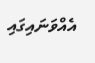އެއްވަނައިގައި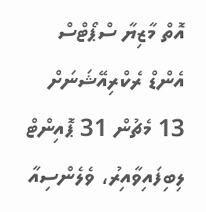އޮތް މާޒިޔާ ސްޕޯޓްސް އެންޑް ރެކްރިއޭޝަނަށް 13 މެޗުން 31 ޕޮއިންޓް ލިބިފައިވާއިރު، ވެލެންސިއާ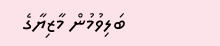ބަލިވުމުން މާޒިޔާގެ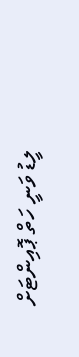ލީޑު ވަނީ ހަތް ޕޮއިންޓަށް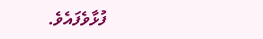ފުޅާވެފައެވެ.